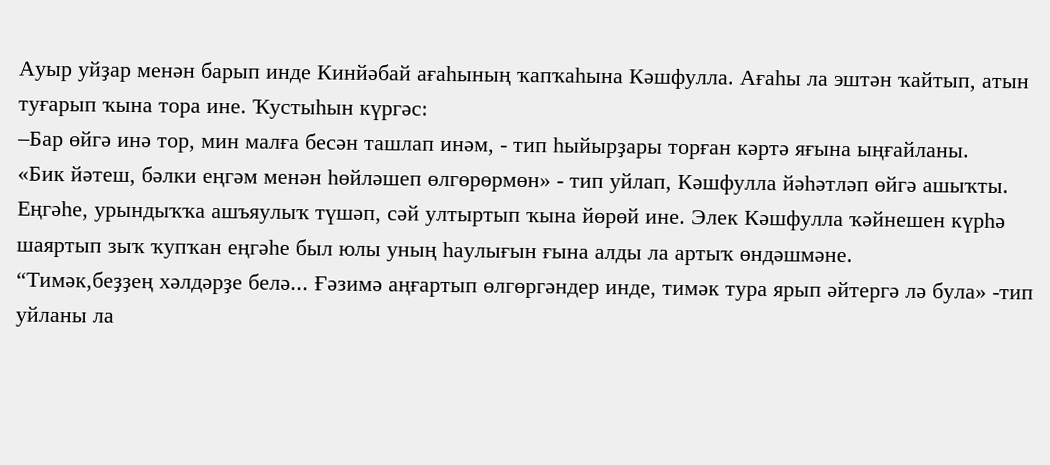Ауыр уйҙар менән барып инде Кинйәбай ағаһының ҡапҡаһына Кәшфулла. Ағаһы ла эштән ҡайтып, атын туғарып ҡына тора ине. Ҡустыһын күргәс:
–Бар өйгә инә тор, мин малға бесән ташлап инәм, - тип һыйырҙары торған кәртә яғына ыңғайланы.
«Бик йәтеш, бәлки еңгәм менән һөйләшеп өлгөрөрмөн» - тип уйлап, Кәшфулла йәһәтләп өйгә ашыҡты.
Еңгәһе, урындыҡҡа ашъяулыҡ түшәп, сәй ултыртып ҡына йөрөй ине. Элек Кәшфулла ҡәйнешен күрһә шаяртып зыҡ ҡупҡан еңгәһе был юлы уның һаулығын ғына алды ла артыҡ өндәшмәне.
“Тимәк,беҙҙең хәлдәрҙе белә... Ғәзимә аңғартып өлгөргәндер инде, тимәк тура ярып әйтергә лә була» -тип уйланы ла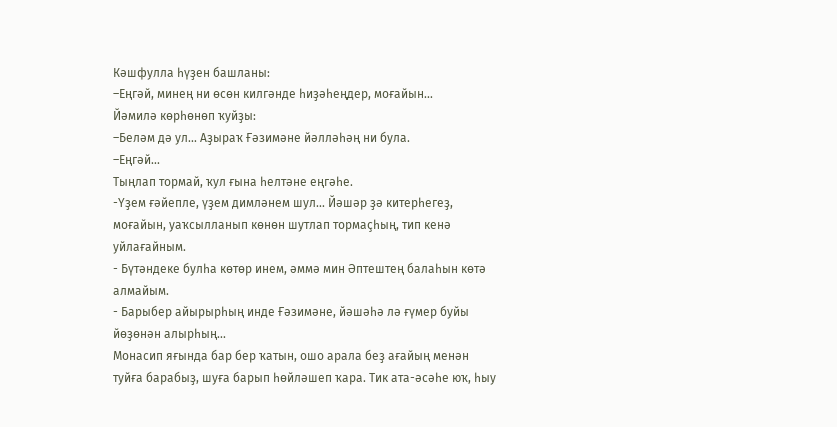Кәшфулла һүҙен башланы:
–Еңгәй, минең ни өсөн килгәнде һиҙәһеңдер, моғайын...
Йәмилә көрһөнөп ҡуйҙы:
–Беләм дә ул... Аҙыраҡ Ғәзимәне йәлләһәң ни була.
–Еңгәй...
Тыңлап тормай, ҡул ғына һелтәне еңгәһе.
-Үҙем ғәйепле, үҙем димләнем шул... Йәшәр ҙә китерһегеҙ, моғайын, уаҡсылланып көнөн шутлап тормаҫһың, тип кенә уйлағайным.
- Бүтәндеке булһа көтөр инем, әммә мин Әптештең балаһын көтә алмайым.
- Барыбер айырырһың инде Ғәзимәне, йәшәһә лә ғүмер буйы йөҙөнән алырһың...
Монасип яғында бар бер ҡатын, ошо арала беҙ ағайың менән туйға барабыҙ, шуға барып һөйләшеп ҡара. Тик ата-әсәһе юҡ, һыу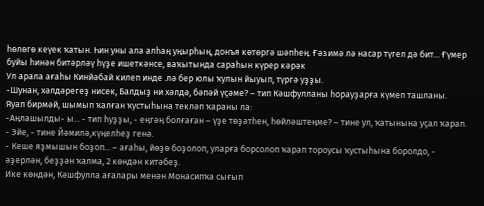һөлөгө кеүек ҡатын. Һин уны ала алһаң уңырһың, донъя көтөргә шәпһең. Ғәзимә лә насар түгел дә бит... Ғүмер буйы һинән битәрләү һүҙе ишеткәнсе, ваҡытында сараһын күрер кәрәк
Ул арала ағаһы Кинйәбай килеп инде .лә бер юлы ҡулын йыуып, түргә уҙҙы.
-Шунан, хәлдәрегеҙ нисек, Балдыҙ ни хәлдә, бәпәй үҫәме? – тип Кәшфулланы һорауҙарға күмеп ташланы. Яуап бирмәй, шымып ҡалған ҡустыһына текләп ҡараны ла:
-Аңлашылды- ы... - тип һуҙҙы, - еңгәң болғаған – үҙе төҙәтһен, һөйләштеңме? – тине ул, ҡатынына уҫал ҡарап.
- Эйе, - тине Йәмилә,күңелһеҙ генә.
- Кеше яҙмышын боҙоп... – ағаһы, йөҙө боҙолоп, уларға борсолоп ҡарап тороусы ҡустыһына боролдо, - әҙерлән, беҙҙән ҡалма, 2 көндән китәбеҙ.
Ике көндән, Кәшфулла ағалары менән Монасипҡа сығып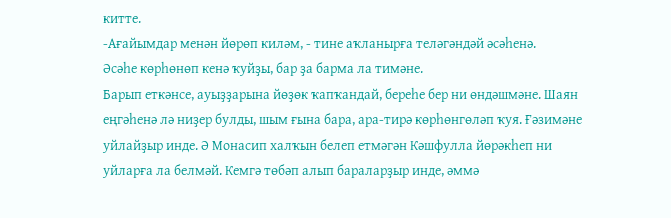китте.
-Ағайымдар менән йөрөп киләм, - тине аҡланырға теләгәндәй әсәһенә.
Әсәһе көрһөнөп кенә ҡуйҙы, бар ҙа барма ла тимәне.
Барып еткәнсе, ауыҙҙарына йөҙөк ҡапҡандай, береһе бер ни өндәшмәне. Шаян еңгәһенә лә ниҙер булды, шым ғына бара, ара-тирә көрһөнгөләп ҡуя. Ғәзимәне уйлайҙыр инде. Ә Монасип халҡын белеп етмәгән Кәшфулла йөрәкһеп ни уйларға ла белмәй. Кемгә төбәп алып бараларҙыр инде, әммә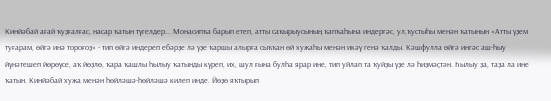Кинйәбай ағай ҡуҙғалғас, насар ҡатын түгелдер... Монасипҡа барып етеп, атты саҡырыусының ҡапҡаһына индергәс, ул,ҡустыһы менән ҡатынын «Атты үҙем туғарам, өйгә инә тороғоҙ» - тип өйгә индереп ебәрҙе лә үҙе ҡаршы алырға сыҡҡан өй хужаһы менән икәү генә ҡалды. Кәшфулла өйгә ингәс аш-һыу йүнәтешеп йөрөүсе, аҡ йөҙлө, ҡара ҡашлы һылыу ҡатынды күреп, их, шул ғына булһа ярар ине, тип уйлап та ҡуйҙы үҙе лә һиҙмәҫтән. Һылыу ҙа, таҙа ла ине ҡатын. Кинйәбай хужа менән һөйләшә-һөйләшә килеп инде. Йөҙө яҡтырып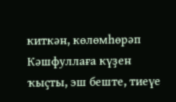киткән, көлөмһөрәп Кәшфуллаға күҙен ҡыҫты, эш беште, тиеүе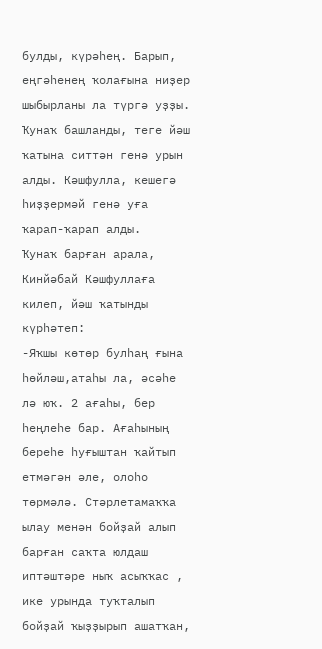булды, күрәһең. Барып, еңгәһенең ҡолағына ниҙер шыбырланы ла түргә уҙҙы. Ҡунаҡ башланды, теге йәш ҡатына ситтән генә урын алды. Кәшфулла, кешегә һиҙҙермәй генә уға ҡарап-ҡарап алды.
Ҡунаҡ барған арала, Кинйәбай Кәшфуллаға килеп, йәш ҡатынды күрһәтеп:
-Яҡшы көтөр булһаң ғына һөйләш,атаһы ла, әсәһе лә юҡ. 2 ағаһы, бер һеңлеһе бар. Ағаһының береһе һуғыштан ҡайтып етмәгән әле, олоһо төрмәлә. Стәрлетамаҡҡа ылау менән бойҙай алып барған саҡта юлдаш иптәштәре ныҡ асыҡҡас , ике урында туҡталып бойҙай ҡыҙҙырып ашатҡан,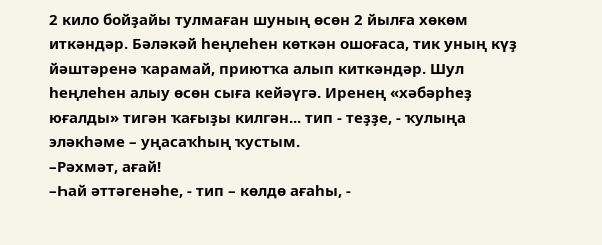2 кило бойҙайы тулмаған шуның өсөн 2 йылға хөкөм иткәндәр. Бәләкәй һеңлеһен көткән ошоғаса, тик уның күҙ йәштәренә ҡарамай, приютҡа алып киткәндәр. Шул һеңлеһен алыу өсөн сыға кейәүгә. Иренең «хәбәрһеҙ юғалды» тигән ҡағыҙы килгән... тип - теҙҙе, - ҡулыңа эләкһәме – уңасаҡһың ҡустым.
–Рәхмәт, ағай!
–Һай әттәгенәһе, - тип – көлдө ағаһы, -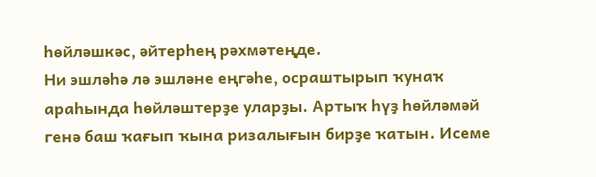һөйләшкәс, әйтерһең рәхмәтеңде.
Ни эшләһә лә эшләне еңгәһе, осраштырып ҡунаҡ араһында һөйләштерҙе уларҙы. Артыҡ һүҙ һөйләмәй генә баш ҡағып ҡына ризалығын бирҙе ҡатын. Исеме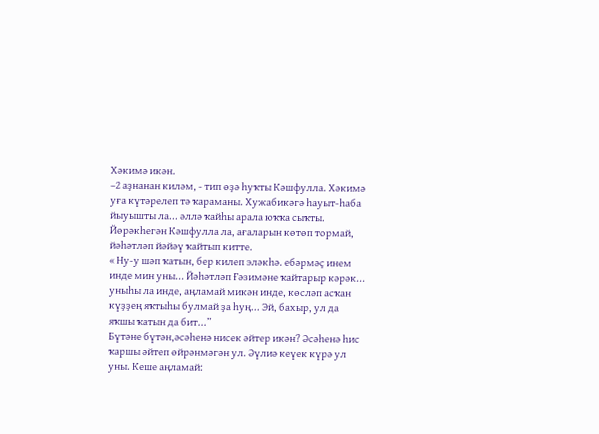Хәкимә икән.
–2 аҙнанан киләм, - тип өҙә һуҡты Кәшфулла. Хәкимә уға күтәрелеп тә ҡараманы. Хужабикәгә һауыт-һаба йыуышты ла... әллә ҡайһы арала юҡҡа сыҡты. Йөрәкһегән Кәшфулла ла, ағаларын көтөп тормай, йәһәтләп йәйәү ҡайтып китте.
« Ну-у шәп ҡатын, бер килеп эләкһә. ебәрмәҫ инем инде мин уны... Йәһәтләп Ғәзимәне ҡайтарыр кәрәк... уныһы ла инде, аңламай микән инде, көсләп асҡан күҙҙең яҡтыһы булмай ҙа һуң... Эй, бахыр, ул да яҡшы ҡатын да бит...”
Бүтәне бүтән,әсәһенә нисек әйтер икән? Әсәһенә һис ҡаршы әйтеп өйрәнмәгән ул. Әүлиә кеүек күрә ул уны. Кеше аңламай: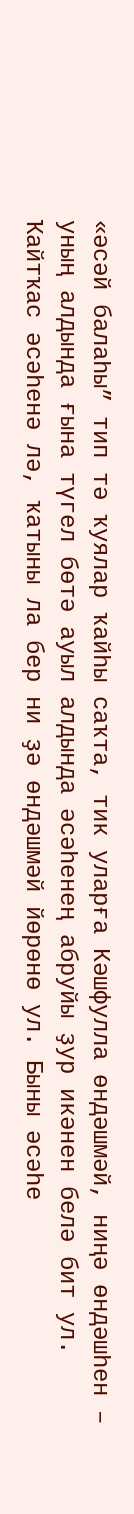«әсәй балаһы” тип тә ҡуялар ҡайһы саҡта, тик уларға Кәшфулла өндәшмәй, ниңә өндәшһен – уның алдында ғына түгел бөтә ауыл алдында әсәһенең абруйы ҙур икәнен белә бит ул.
Ҡайтҡас әсәһенә лә, ҡатыны ла бер ни ҙә өндәшмәй йөрөнө ул. Быны әсәһе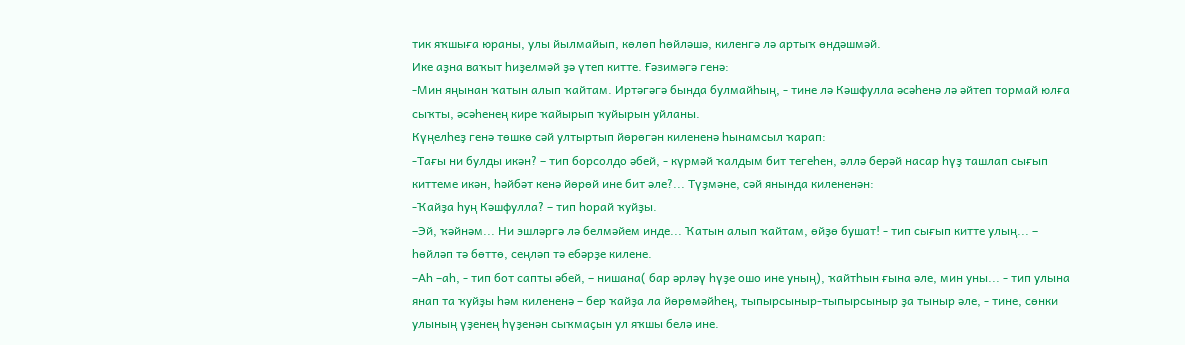тик яҡшыға юраны, улы йылмайып, көлөп һөйләшә, киленгә лә артыҡ өндәшмәй.
Ике аҙна ваҡыт һиҙелмәй ҙә үтеп китте. Ғәзимәгә генә:
-Мин яңынан ҡатын алып ҡайтам. Иртәгәгә бында булмайһың, - тине лә Кәшфулла әсәһенә лә әйтеп тормай юлға сыҡты, әсәһенең кире ҡайырып ҡуйырын уйланы.
Күңелһеҙ генә төшкө сәй ултыртып йөрөгән килененә һынамсыл ҡарап:
-Тағы ни булды икән? – тип борсолдо әбей, - күрмәй ҡалдым бит тегеһен, әллә берәй насар һүҙ ташлап сығып киттеме икән, һәйбәт кенә йөрөй ине бит әле?... Түҙмәне, сәй янында килененән:
-Ҡайҙа һуң Кәшфулла? – тип һорай ҡуйҙы.
–Эй, ҡәйнәм... Ни эшләргә лә белмәйем инде... Ҡатын алып ҡайтам, өйҙө бушат! - тип сығып китте улың... – һөйләп тә бөттө, сеңләп тә ебәрҙе килене.
–Аһ –аһ, - тип бот сапты әбей, – нишана( бар әрләү һүҙе ошо ине уның), ҡайтһын ғына әле, мин уны... - тип улына янап та ҡуйҙы һәм килененә – бер ҡайҙа ла йөрөмәйһең, тыпырсыныр-тыпырсыныр ҙа тыныр әле, - тине, сөнки улының үҙенең һүҙенән сыҡмаҫын ул яҡшы белә ине.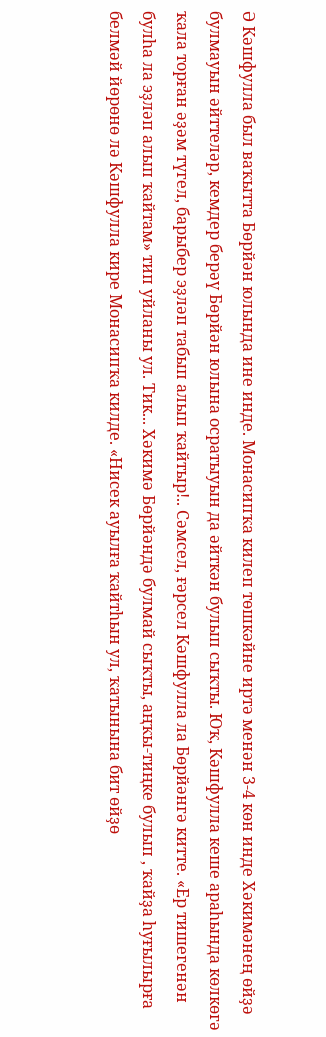Ә Кәшфулла был ваҡытта Бөрйән юлында ине инде. Монасипҡа килеп төшкәйне иртә менән 3-4 көн инде Хәкимәнең өйҙә булмауын әйттеләр, кемдер берәү Бөрйән юлына осратыуын да әйткән булып сыҡты. Юҡ, Кәшфулла кеше араһында көлкөгә ҡала торған әҙәм түгел, барыбер эҙләп табып алып ҡайтыр!.. Сәмсел, ғәрсел Кәшфулла ла Бөрйәнгә китте. «Ер тишегенән булһа ла эҙләп алып ҡайтам» тип уйланы ул. Тик... Хәкимә Бөрйәндә булмай сыҡты, аңҡы-тиңке булып , ҡайҙа һуғылырға белмәй йөрөнө лә Кәшфулла кире Монасипҡа килде. «Нисек ауылға ҡайтһын ул, ҡатынына бит өйҙө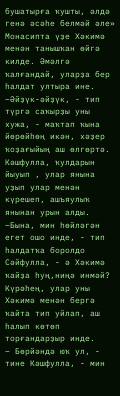бушатырға ҡушты, әлдә генә әсәһе белмәй әле» Монасипта үҙе Хәкимә менән танышҡан өйгә килде. Әмәлгә ҡалғандай, уларҙа бер һалдат ултыра ине.
–Әйҙүк-әйҙүк, - тип түргә саҡырҙы уны хужа, - маҡтап ҡына йөрөйһөң икән, хәҙер ҡоҙағыйың аш өлгөртә.
Кәшфулла, ҡулдарын йыуып , улар янына уҙып улар менән күрешеп, ашъяулыҡ янынан урын алды.
–Бына, мин һөйләгән егет ошо инде, - тип һалдатҡа боролдо Сәйфулла, - ә Хәкимә ҡайҙа һуң,ниңә инмәй?
Күрәһең, улар уны Хәкимә менән бергә ҡайта тип уйлап, аш һалып көтөп торғандарҙыр инде.
– Бөрйәндә юҡ ул, - тине Кәшфулла, - мин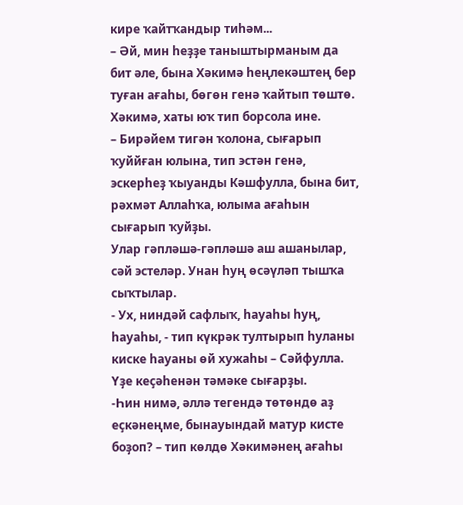кире ҡайтҡандыр тиһәм...
– Әй, мин һеҙҙе таныштырманым да бит әле, бына Хәкимә һеңлекәштең бер туған ағаһы, бөгөн генә ҡайтып төштө. Хәкимә, хаты юҡ тип борсола ине.
– Бирәйем тигән ҡолона, сығарып ҡуййған юлына, тип эстән генә, эскерһеҙ ҡыуанды Кәшфулла, бына бит, рәхмәт Аллаһҡа, юлыма ағаһын сығарып ҡуйҙы.
Улар гәпләшә-гәпләшә аш ашанылар, сәй эстеләр. Унан һуң өсәүләп тышҡа сыҡтылар.
- Ух, ниндәй сафлыҡ, һауаһы һуң, һауаһы, - тип күкрәк тултырып һуланы киске һауаны өй хужаһы – Сәйфулла. Үҙе кеҫәһенән тәмәке сығарҙы.
-Һин нимә, әллә тегендә төтөндө аҙ еҫкәнеңме, бынауындай матур кисте боҙоп? – тип көлдө Хәкимәнең ағаһы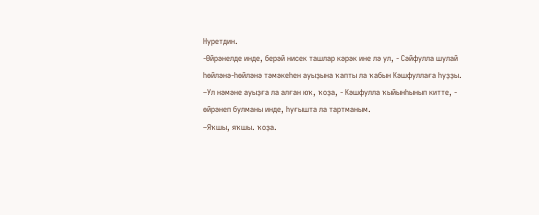Нуретдин.
-Өйрәнелде инде, берәй нисек ташлар кәрәк ине лә ул, - Сәйфулла шулай һөйләнә-һөйләнә тәмәкеһен ауыҙына ҡапты ла ҡабын Кәшфуллаға һуҙҙы.
–Ул нәмәне ауыҙға ла алған юҡ, ҡоҙа, - Кәшфулла ҡыйынһынып китте, - өйрәнеп булманы инде, һуғышта ла тартманым.
–Яҡшы, яҡшы. ҡоҙа.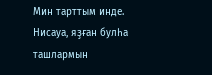Мин тарттым инде. Нисауа, яҙған булһа ташлармын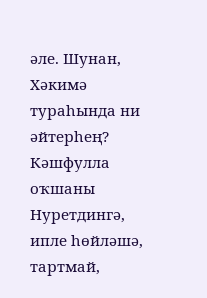әле. Шунан, Хәкимә тураһында ни әйтерһең?
Кәшфулла оҡшаны Нуретдингә, ипле һөйләшә, тартмай,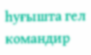һуғышта гел командир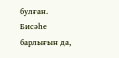булған. Бисәһе барлығын да,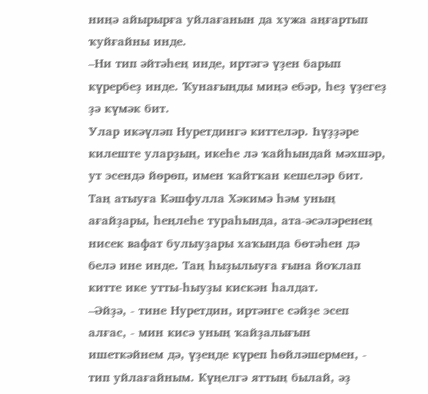ниңә айырырға уйлағанын да хужа аңғартып ҡуйғайны инде.
–Ни тип әйтәһең инде, иртәгә үҙен барып күрербеҙ инде. Ҡунағыңды миңә ебәр, һеҙ үҙегеҙ ҙә күмәк бит.
Улар икәүләп Нуретдингә киттеләр. Һүҙҙәре килеште уларҙың, икеһе лә ҡайһындай мәхшәр, ут эсендә йөрөп, имен ҡайтҡан кешеләр бит. Таң атыуға Кәшфулла Хәкимә һәм уның ағайҙары, һеңлеһе тураһында, ата-әсәләренең нисек вафат булыуҙары хаҡында бөтәһен дә белә ине инде. Таң һыҙылыуға ғына йоҡлап китте ике утты-һыуҙы кискән һалдат.
–Әйҙә, - тине Нуретдин, иртәнге сәйҙе эсеп алғас, - мин кисә уның ҡайҙалығын ишеткәйнем дә, үҙеңде күреп һөйләшермен, - тип уйлағайным. Күңелгә яттың былай, әҙ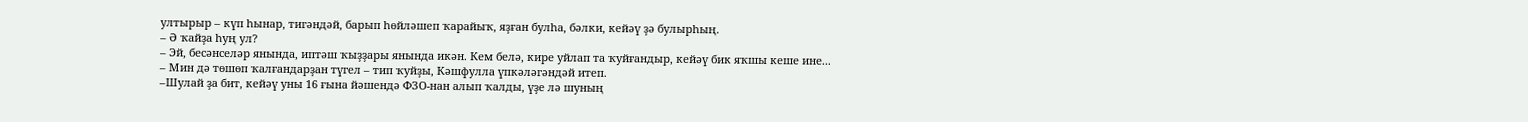ултырыр – күп һынар, тигәндәй, барып һөйләшеп ҡарайыҡ, яҙған булһа, бәлки, кейәү ҙә булырһың.
– Ә ҡайҙа һуң ул?
– Эй, бесәнселәр янында, иптәш ҡыҙҙары янында икән. Кем белә, кире уйлап та ҡуйғандыр, кейәү бик яҡшы кеше ине...
– Мин дә төшөп ҡалғандарҙан түгел – тип ҡуйҙы, Кәшфулла үпкәләгәндәй итеп.
–Шулай ҙа бит, кейәү уны 16 ғына йәшендә ФЗО-нан алып ҡалды, үҙе лә шуның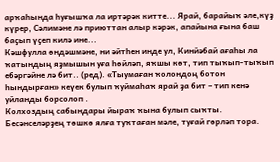арҡаһында һуғышҡа ла иртәрәк китте... Ярай, барайыҡ әле,күҙ күрер, Сәлимәне лә приюттан алыр кәрәк, апайына ғына баш баҫып үҫеп килә ине...
Кәшфулла өндәшмәне, ни әйтһен инде ул, Кинйәбай ағаһы ла ҡатындың яҙмышын уға һөйләп, яҡшы көт, тип тыҡып-тыҡып ебәргәйне лә бит.. (ред). «Тыумаған ҡолондоң ботон һындырған» кеүек булып ҡуймаһаҡ ярай ҙа бит – тип кенә уйланды борсолоп .
Колхоздың сабындары йыраҡ ҡына булып сыҡты. Бесәнселәрҙең төшкө ялға туҡтаған мәле, туғай гөрләп тора.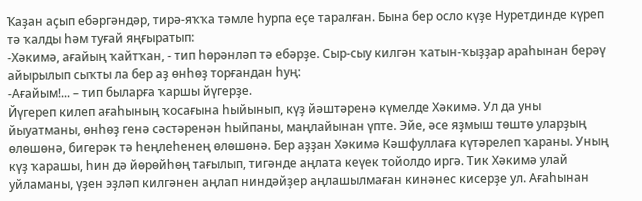Ҡаҙан аҫып ебәргәндәр, тирә-яҡҡа тәмле һурпа еҫе таралған. Бына бер осло күҙе Нуретдинде күреп тә ҡалды һәм туғай яңғыратып:
-Хәкимә, ағайың ҡайтҡан, - тип һөрәнләп тә ебәрҙе. Сыр-сыу килгән ҡатын-ҡыҙҙар араһынан берәү айырылып сыҡты ла бер аҙ өнһөҙ торғандан һуң:
-Ағайым!... – тип быларға ҡаршы йүгерҙе.
Йүгереп килеп ағаһының ҡосағына һыйынып, күҙ йәштәренә күмелде Хәкимә. Ул да уны йыуатманы, өнһөҙ генә сәстәренән һыйпаны, маңлайынан үпте. Эйе, әсе яҙмыш төштө уларҙың өлөшөнә, бигерәк тә һеңлеһенең өлөшөнә. Бер аҙҙан Хәкимә Кәшфуллаға күтәрелеп ҡараны. Уның күҙ ҡарашы, һин дә йөрөйһөң тағылып, тигәнде аңлата кеүек тойолдо иргә. Тик Хәкимә улай уйламаны, үҙен эҙләп килгәнен аңлап ниндәйҙер аңлашылмаған кинәнес кисерҙе ул. Ағаһынан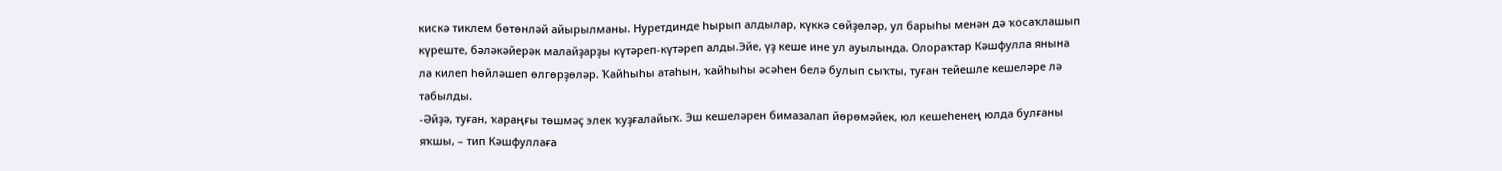кискә тиклем бөтөнләй айырылманы. Нуретдинде һырып алдылар, күккә сөйҙөләр, ул барыһы менән дә ҡосаҡлашып күреште, бәләкәйерәк малайҙарҙы күтәреп-күтәреп алды.Эйе, үҙ кеше ине ул ауылында. Олораҡтар Кәшфулла янына ла килеп һөйләшеп өлгөрҙөләр. Ҡайһыһы атаһын, ҡайһыһы әсәһен белә булып сыҡты, туған тейешле кешеләре лә табылды.
-Әйҙә, туған, ҡараңғы төшмәҫ элек ҡуҙғалайыҡ. Эш кешеләрен бимазалап йөрөмәйек, юл кешеһенең юлда булғаны яҡшы, – тип Кәшфуллаға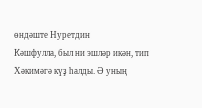өндәште Нуретдин
Кәшфулла, был ни эшләр икән, тип Хәкимәгә күҙ һалды. Ә уның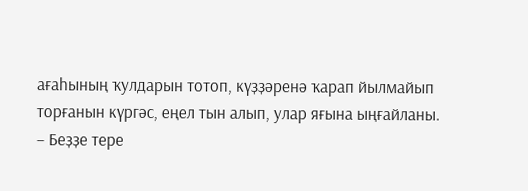ағаһының ҡулдарын тотоп, күҙҙәренә ҡарап йылмайып торғанын күргәс, еңел тын алып, улар яғына ыңғайланы.
– Беҙҙе тере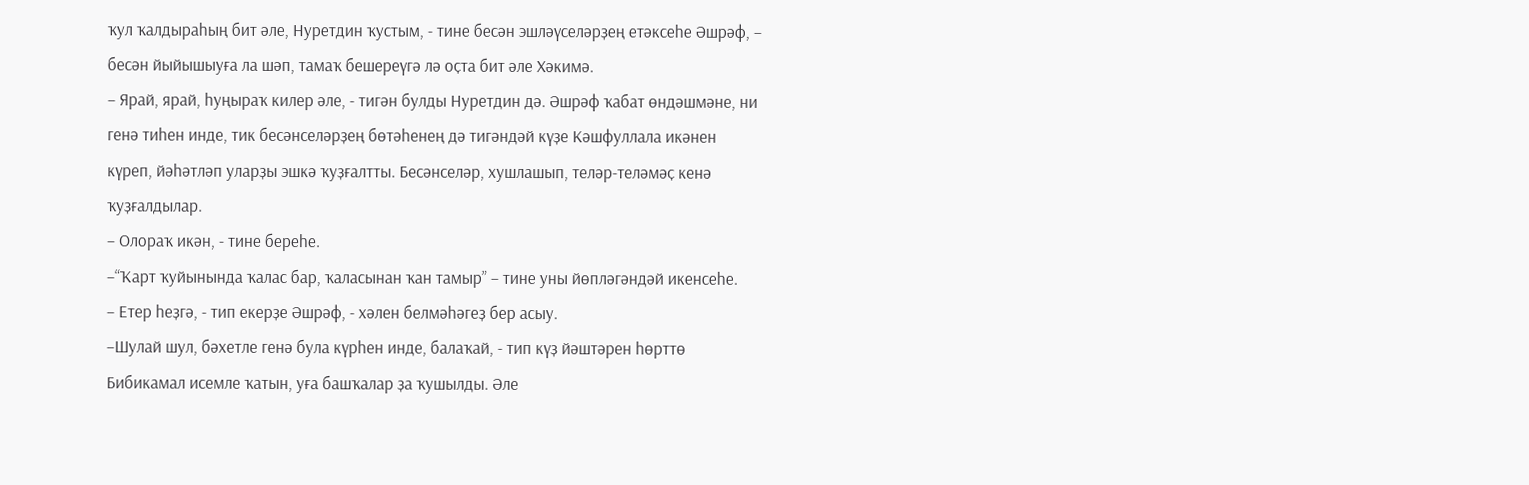ҡул ҡалдыраһың бит әле, Нуретдин ҡустым, - тине бесән эшләүселәрҙең етәксеһе Әшрәф, – бесән йыйышыуға ла шәп, тамаҡ бешереүгә лә оҫта бит әле Хәкимә.
– Ярай, ярай, һуңыраҡ килер әле, - тигән булды Нуретдин дә. Әшрәф ҡабат өндәшмәне, ни генә тиһен инде, тик бесәнселәрҙең бөтәһенең дә тигәндәй күҙе Кәшфуллала икәнен күреп, йәһәтләп уларҙы эшкә ҡуҙғалтты. Бесәнселәр, хушлашып, теләр-теләмәҫ кенә ҡуҙғалдылар.
– Олораҡ икән, - тине береһе.
–“Ҡарт ҡуйынында ҡалас бар, ҡаласынан ҡан тамыр” – тине уны йөпләгәндәй икенсеһе.
– Етер һеҙгә, - тип екерҙе Әшрәф, - хәлен белмәһәгеҙ бер асыу.
–Шулай шул, бәхетле генә була күрһен инде, балаҡай, - тип күҙ йәштәрен һөрттө Бибикамал исемле ҡатын, уға башҡалар ҙа ҡушылды. Әле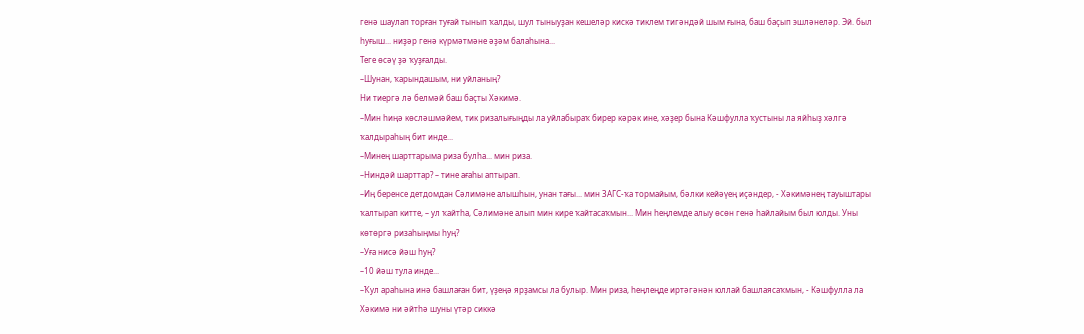генә шаулап торған туғай тынып ҡалды, шул тыныуҙан кешеләр кискә тиклем тигәндәй шым ғына, баш баҫып эшләнеләр. Эй. был һуғыш... ниҙәр генә күрмәтмәне әҙәм балаһына...
Теге өсәү ҙә ҡуҙғалды.
–Шунан, ҡарындашым, ни уйланың?
Ни тиергә лә белмәй баш баҫты Хәкимә.
–Мин һиңә көсләшмәйем, тик ризалығыңды ла уйлабыраҡ бирер кәрәк ине, хәҙер бына Кәшфулла ҡустыны ла яйһыҙ хәлгә ҡалдыраһың бит инде...
–Минең шарттарыма риза булһа... мин риза.
–Ниндәй шарттар? – тине ағаһы аптырап.
–Иң беренсе детдомдан Сәлимәне алышһын, унан тағы... мин ЗАГС-ҡа тормайым, бәлки кейәүең иҫәндер, - Хәкимәнең тауыштары ҡалтырап китте, – ул ҡайтһа, Сәлимәне алып мин кире ҡайтасаҡмын... Мин һеңлемде алыу өсөн генә һайлайым был юлды. Уны көтөргә ризаһыңмы һуң?
–Уға нисә йәш һуң?
–10 йәш тула инде...
–Ҡул араһына инә башлаған бит, үҙеңә ярҙамсы ла булыр. Мин риза, һеңлеңде иртәгәнән юллай башлаясаҡмын, - Кәшфулла ла Хәкимә ни әйтһә шуны үтәр сиккә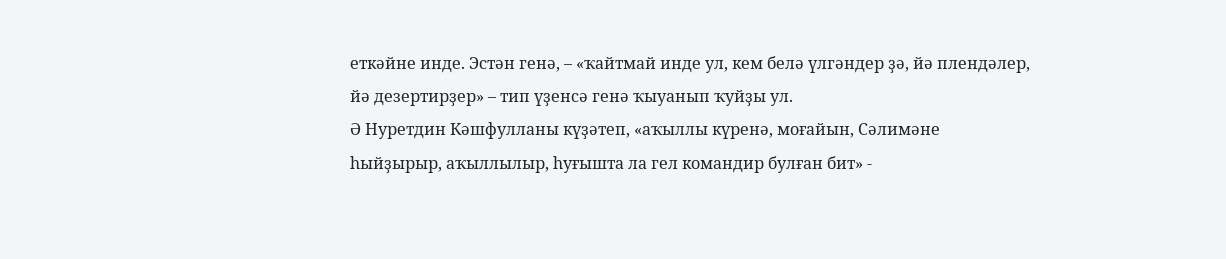еткәйне инде. Эстән генә, – «ҡайтмай инде ул, кем белә үлгәндер ҙә, йә плендәлер, йә дезертирҙер» – тип үҙенсә генә ҡыуанып ҡуйҙы ул.
Ә Нуретдин Кәшфулланы күҙәтеп, «аҡыллы күренә, моғайын, Сәлимәне һыйҙырыр, аҡыллылыр, һуғышта ла гел командир булған бит» -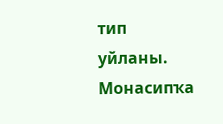тип уйланы.
Монасипҡа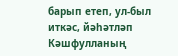барып етеп, ул-был иткәс, йәһәтләп Кәшфулланың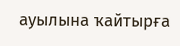ауылына ҡайтырға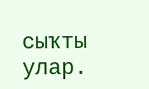сыҡты улар.